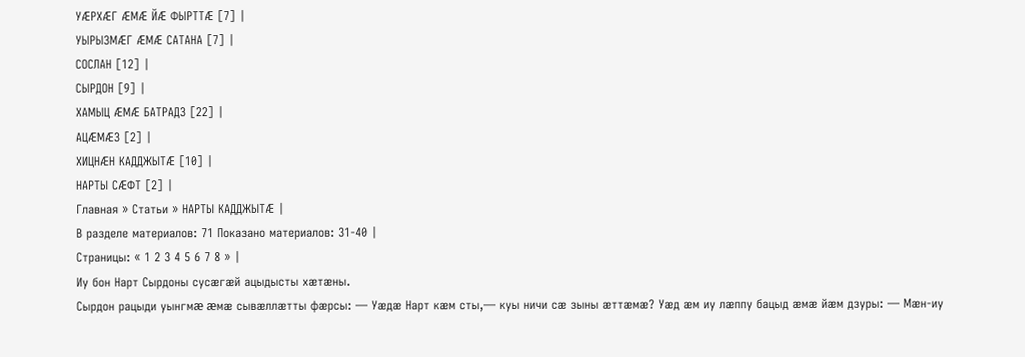УÆРХÆГ ÆМÆ ЙÆ ФЫРТТÆ [7] |
УЫРЫЗМÆГ ÆМÆ САТАНА [7] |
СОСЛАН [12] |
СЫРДОН [9] |
ХАМЫЦ ÆМÆ БАТРАДЗ [22] |
АЦÆМÆЗ [2] |
ХИЦНÆН КАДДЖЫТÆ [10] |
НАРТЫ СÆФT [2] |
Главная » Статьи » НАРТЫ КАДДЖЫТÆ |
В разделе материалов: 71 Показано материалов: 31-40 |
Страницы: « 1 2 3 4 5 6 7 8 » |
Иу бон Нарт Сырдоны сусæгæй ацыдысты хæтæны.
Сырдон рацыди уынгмæ æмæ сывæллæтты фæрсы: — Уæдæ Нарт кæм сты,— куы ничи сæ зыны æттæмæ? Уæд æм иу лæппу бацыд æмæ йæм дзуры: — Мæн-иу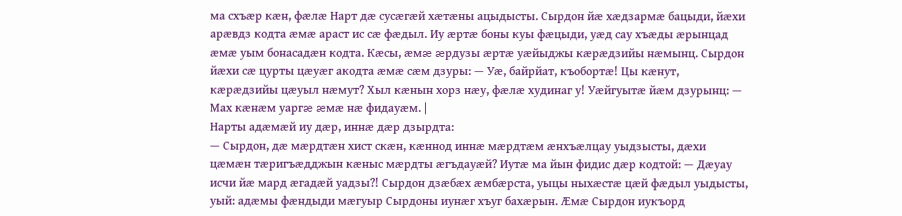ма схъæр кæн, фæлæ Нарт дæ сусæгæй хæтæны ацыдысты. Сырдон йæ хæдзармæ бацыди, йæхи арæвдз кодта æмæ араст ис сæ фæдыл. Иу æртæ боны куы фæцыди, уæд сау хъæды æрынцад æмæ уым бонасадæн кодта. Кæсы, æмæ æрдузы æртæ уæйыджы кæрæдзийы нæмынц. Сырдон йæхи сæ цурты цæуæг акодта æмæ сæм дзуры: — Уæ, байрйат, къобортæ! Цы кæнут, кæрæдзийы цæуыл нæмут? Хыл кæнын хорз нæу, фæлæ худинаг у! Уæйгуытæ йæм дзурынц: — Мах кæнæм уаргæ æмæ нæ фидауæм. |
Нарты адæмæй иу дæр, иннæ дæр дзырдта:
— Сырдон, дæ мæрдтæн хист скæн, кæннод иннæ мæрдтæм æнхъæлцау уыдзысты, дæхи цæмæн тæригъæдджын кæныс мæрдты æгъдауæй? Иутæ ма йын фидис дæр кодтой: — Дæуау исчи йæ мард æгадæй уадзы?! Сырдон дзæбæх æмбæрста, уыцы ныхæстæ цæй фæдыл уыдысты, уый: адæмы фæндыди мæгуыр Сырдоны иунæг хъуг бахæрын. Æмæ Сырдон иукъорд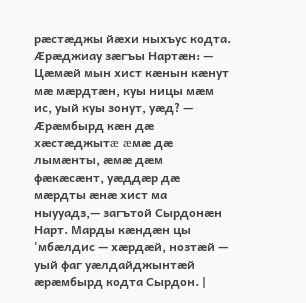рæстæджы йæхи ныхъус кодта. Æрæджиау зæгъы Нартæн: — Цæмæй мын хист кæнын кæнут мæ мæрдтæн, куы ницы мæм ис, уый куы зонут, уæд? — Æрæмбырд кæн дæ хæстæджытæ æмæ дæ лымæнты, æмæ дæм фæкæсæнт, уæддæр дæ мæрдты æнæ хист ма ныууадз,— загътой Сырдонæн Нарт. Марды кæндæн цы 'мбæлдис — хæрдæй, нозтæй — уый фаг уæлдайджынтæй æрæмбырд кодта Сырдон. |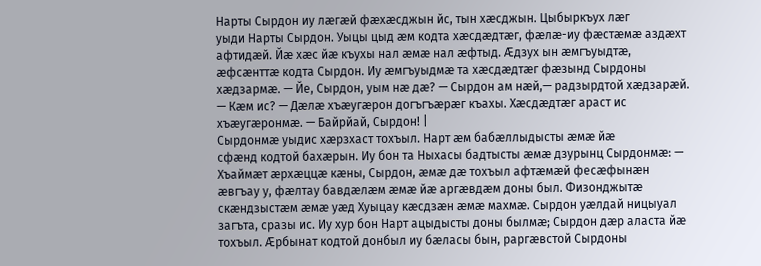Нарты Сырдон иу лæгæй фæхæсджын йс, тын хæсджын. Цыбыркъух лæг
уыди Нарты Сырдон. Уыцы цыд æм кодта хæсдæдтæг, фæлæ-иу фæстæмæ аздæхт афтидæй. Йæ хæс йæ къухы нал æмæ нал æфтыд. Æдзух ын æмгъуыдтæ, æфсæнттæ кодта Сырдон. Иу æмгъуыдмæ та хæсдæдтæг фæзынд Сырдоны хæдзармæ. — Йе, Сырдон, уым нæ дæ? — Сырдон ам нæй,— радзырдтой хæдзарæй. — Кæм ис? — Дæлæ хъæугæрон догъгъæрæг къахы. Хæсдæдтæг араст ис хъæугæронмæ. — Байрйай, Сырдон! |
Сырдонмæ уыдис хæрзхаст тохъыл. Нарт æм бабæллыдысты æмæ йæ
сфæнд кодтой бахæрын. Иу бон та Ныхасы бадтысты æмæ дзурынц Сырдонмæ: — Хъаймæт æрхæццæ кæны, Сырдон, æмæ дæ тохъыл афтæмæй фесæфынæн æвгъау у, фæлтау бавдæлæм æмæ йæ аргæвдæм доны был. Физонджытæ скæндзыстæм æмæ уæд Хуыцау кæсдзæн æмæ махмæ. Сырдон уæлдай ницыуал загъта, сразы ис. Иу хур бон Нарт ацыдысты доны былмæ; Сырдон дæр аласта йæ тохъыл. Æрбынат кодтой донбыл иу бæласы бын, раргæвстой Сырдоны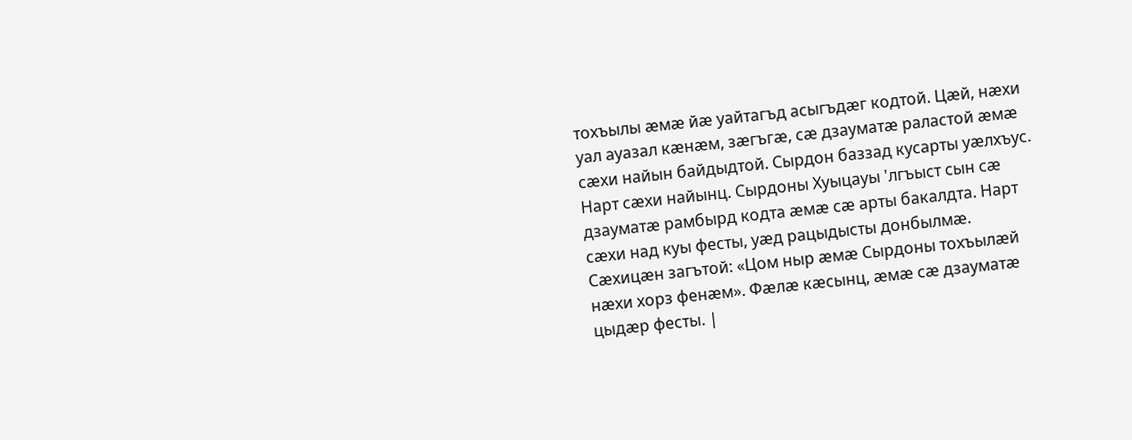тохъылы æмæ йæ уайтагъд асыгъдæг кодтой. Цæй, нæхи уал ауазал кæнæм, зæгъгæ, сæ дзауматæ раластой æмæ сæхи найын байдыдтой. Сырдон баззад кусарты уæлхъус. Нарт сæхи найынц. Сырдоны Хуыцауы 'лгъыст сын сæ дзауматæ рамбырд кодта æмæ сæ арты бакалдта. Нарт сæхи над куы фесты, уæд рацыдысты донбылмæ. Сæхицæн загътой: «Цом ныр æмæ Сырдоны тохъылæй нæхи хорз фенæм». Фæлæ кæсынц, æмæ сæ дзауматæ цыдæр фесты. |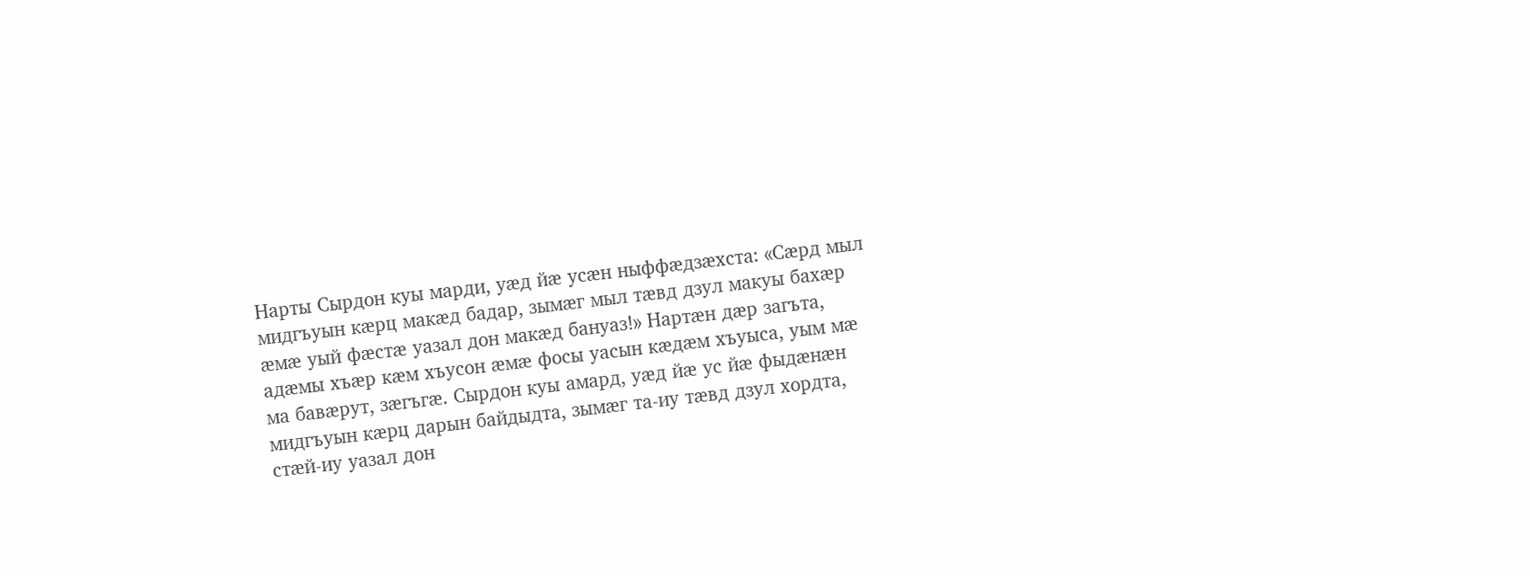Нарты Сырдон куы марди, уæд йæ усæн ныффæдзæхста: «Сæрд мыл
мидгъуын кæрц макæд бадар, зымæг мыл тæвд дзул макуы бахæр æмæ уый фæстæ уазал дон макæд бануаз!» Нартæн дæр загъта, адæмы хъæр кæм хъусон æмæ фосы уасын кæдæм хъуыса, уым мæ ма бавæрут, зæгъгæ. Сырдон куы амард, уæд йæ ус йæ фыдæнæн мидгъуын кæрц дарын байдыдта, зымæг та-иу тæвд дзул хордта, стæй-иу уазал дон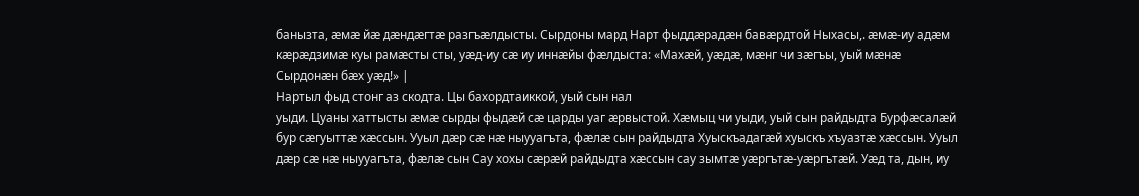банызта, æмæ йæ дæндæгтæ разгъæлдысты. Сырдоны мард Нарт фыддæрадæн бавæрдтой Ныхасы,. æмæ-иу адæм кæрæдзимæ куы рамæсты сты, уæд-иу сæ иу иннæйы фæлдыста: «Махæй, уæдæ, мæнг чи зæгъы, уый мæнæ Сырдонæн бæх уæд!» |
Нартыл фыд стонг аз скодта. Цы бахордтаиккой, уый сын нал
уыди. Цуаны хаттысты æмæ сырды фыдæй сæ царды уаг æрвыстой. Хæмыц чи уыди, уый сын райдыдта Бурфæсалæй бур сæгуыттæ хæссын. Ууыл дæр сæ нæ ныууагъта, фæлæ сын райдыдта Хуыскъадагæй хуыскъ хъуазтæ хæссын. Ууыл дæр сæ нæ ныууагъта, фæлæ сын Сау хохы сæрæй райдыдта хæссын сау зымтæ уæргътæ-уæргътæй. Уæд та, дын, иу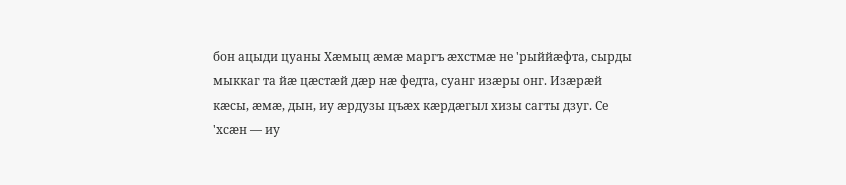бон ацыди цуаны Хæмыц æмæ маргъ æхстмæ не 'рыййæфта, сырды мыккаг та йæ цæстæй дæр нæ федта, суанг изæры онг. Изæрæй кæсы, æмæ, дын, иу æрдузы цъæх кæрдæгыл хизы сагты дзуг. Се 'хсæн — иу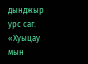дынджыр урс саг. «Хуыцау мын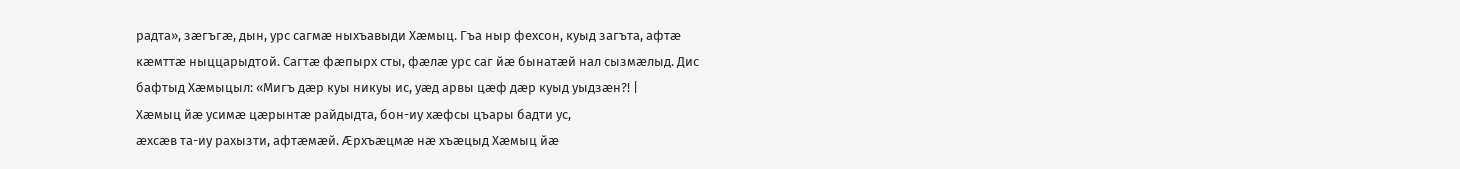радта», зæгъгæ, дын, урс сагмæ ныхъавыди Хæмыц. Гъа ныр фехсон, куыд загъта, афтæ кæмттæ ныццарыдтой. Сагтæ фæпырх сты, фæлæ урс саг йæ бынатæй нал сызмæлыд. Дис бафтыд Хæмыцыл: «Мигъ дæр куы никуы ис, уæд арвы цæф дæр куыд уыдзæн?! |
Хæмыц йæ усимæ цæрынтæ райдыдта, бон-иу хæфсы цъары бадти ус,
æхсæв та-иу рахызти, афтæмæй. Æрхъæцмæ нæ хъæцыд Хæмыц йæ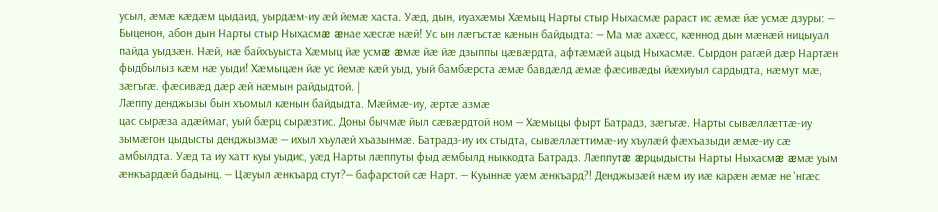усыл, æмæ кæдæм цыдаид, уырдæм-иу æй йемæ хаста. Уæд, дын, иуахæмы Хæмыц Нарты стыр Ныхасмæ рараст ис æмæ йæ усмæ дзуры: — Быценон, абон дын Нарты стыр Ныхасмæ æнае хæсгæ нæй! Ус ын лæгъстæ кæнын байдыдта: — Ма мæ ахæсс, кæннод дын мæнæй ницыуал пайда уыдзæн. Нæй, нæ байхъуыста Хæмыц йæ усмæ æмæ йæ йæ дзыппы цæвæрдта, афтæмæй ацыд Ныхасмæ. Сырдон рагæй дæр Нартæн фыдбылыз кæм нæ уыди! Хæмыцæн йæ ус йемæ кæй уыд, уый бамбæрста æмæ бавдæлд æмæ фæсивæды йæхиуыл сардыдта, нæмут мæ, зæгъгæ. фæсивæд дæр æй нæмын райдыдтой. |
Лæппу денджызы бын хъомыл кæнын байдыдта. Мæймæ-иу, æртæ азмæ
цас сырæза адæймаг, уый бæрц сырæзтис. Доны бычмæ йыл сæвæрдтой ном — Хæмыцы фырт Батрадз, зæгъгæ. Нарты сывæллæттæ-иу зымæгон цыдысты денджызмæ — ихыл хъулæй хъазынмæ. Батрадз-иу их стыдта, сывæллæттимæ-иу хъулæй фæхъазыди æмæ-иу сæ амбылдта. Уæд та иу хатт куы уыдис, уæд Нарты лæппуты фыд æмбылд ныккодта Батрадз. Лæппутæ æрцыдысты Нарты Ныхасмæ æмæ уым æнкъардæй бадынц. — Цæуыл æнкъард стут?— бафарстой сæ Нарт. — Куыннæ уæм æнкъард?! Денджызæй нæм иу иæ карæн æмæ не 'нгæс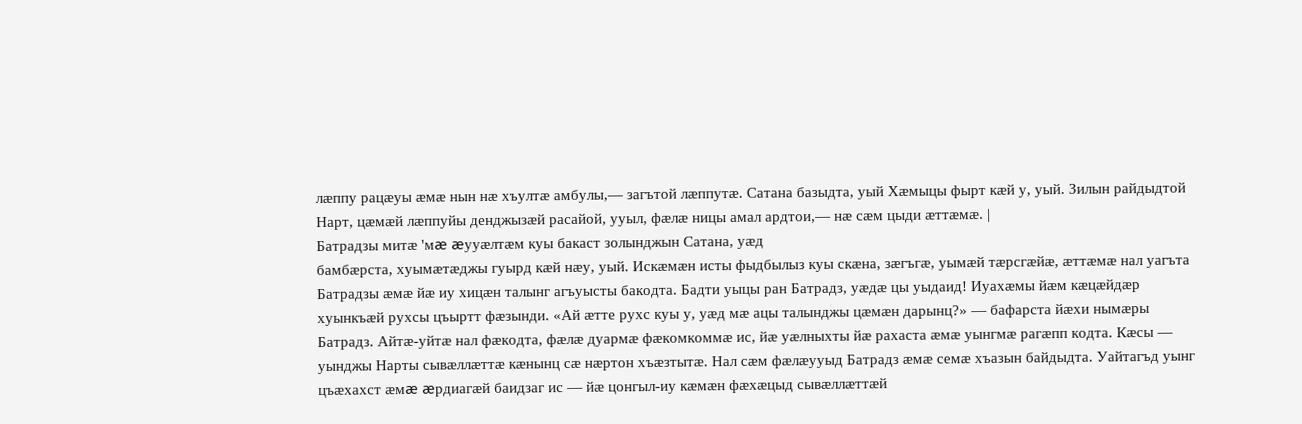лæппу рацæуы æмæ нын нæ хъултæ амбулы,— загътой лæппутæ. Сатана базыдта, уый Хæмыцы фырт кæй у, уый. Зилын райдыдтой Нарт, цæмæй лæппуйы денджызæй расайой, ууыл, фæлæ ницы амал ардтои,— нæ сæм цыди æттæмæ. |
Батрадзы митæ 'мæ æууæлтæм куы бакаст золынджын Сатана, уæд
бамбæрста, хуымæтæджы гуырд кæй нæу, уый. Искæмæн исты фыдбылыз куы скæна, зæгъгæ, уымæй тæрсгæйæ, æттæмæ нал уагъта Батрадзы æмæ йæ иу хицæн талынг агъуысты бакодта. Бадти уыцы ран Батрадз, уæдæ цы уыдаид! Иуахæмы йæм кæцæйдæр хуынкъæй рухсы цъыртт фæзынди. «Ай æтте рухс куы у, уæд мæ ацы талынджы цæмæн дарынц?» — бафарста йæхи нымæры Батрадз. Айтæ-уйтæ нал фæкодта, фæлæ дуармæ фæкомкоммæ ис, йæ уæлныхты йæ рахаста æмæ уынгмæ рагæпп кодта. Кæсы — уынджы Нарты сывæллæттæ кæнынц сæ нæртон хъæзтытæ. Нал сæм фæлæууыд Батрадз æмæ семæ хъазын байдыдта. Уайтагъд уынг цъæхахст æмæ æрдиагæй баидзаг ис — йæ цонгыл-иу кæмæн фæхæцыд сывæллæттæй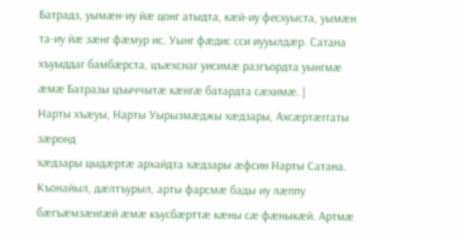Батрадз, уымæн-иу йæ цонг атыдта, кæй-иу фесхуыста, уымæн та-иу йæ зæнг фæмур ис. Уынг фæдис сси иууылдæр. Сатана хъуыддаг бамбæрста, цъæхснаг уисимæ разгъордта уынгмæ æмæ Батразы цъыччытæ кæнгæ батардта сæхимæ. |
Нарты хъæуы, Нарты Уырызмæджы хæдзары, Ахсæртæггаты зæронд
хæдзары цыдæртæ архайдта хæдзары æфсин Нарты Сатана. Къонайыл, дæлтъурыл, арты фарсмæ бады иу лæппу бæгъæмзæнгæй æмæ къусбæрттæ кæны сæ фæныкæй. Артмæ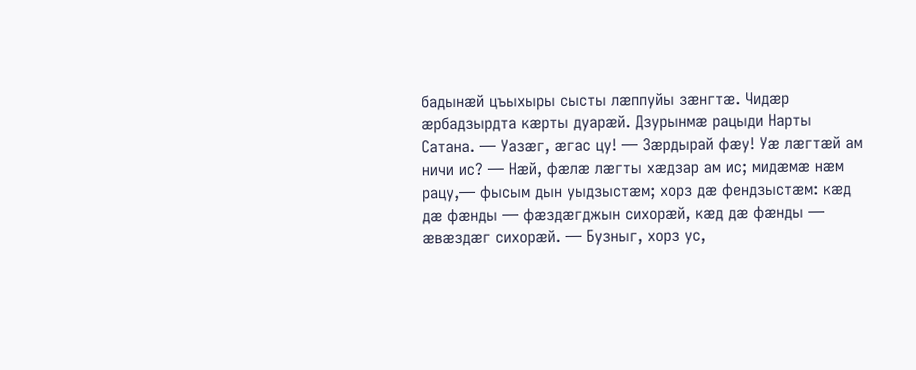бадынæй цъыхыры сысты лæппуйы зæнгтæ. Чидæр æрбадзырдта кæрты дуарæй. Дзурынмæ рацыди Нарты Сатана. — Уазæг, æгас цу! — Зæрдырай фæу! Уæ лæгтæй ам ничи ис? — Нæй, фæлæ лæгты хæдзар ам ис; мидæмæ нæм рацу,— фысым дын уыдзыстæм; хорз дæ фендзыстæм: кæд дæ фæнды — фæздæгджын сихорæй, кæд дæ фæнды — æвæздæг сихорæй. — Бузныг, хорз ус,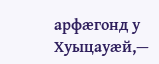арфæгонд у Хуыцауæй,—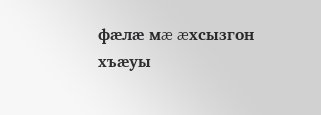фæлæ мæ æхсызгон хъæуы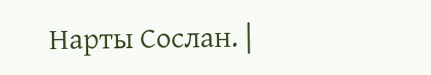Нарты Сослан. |